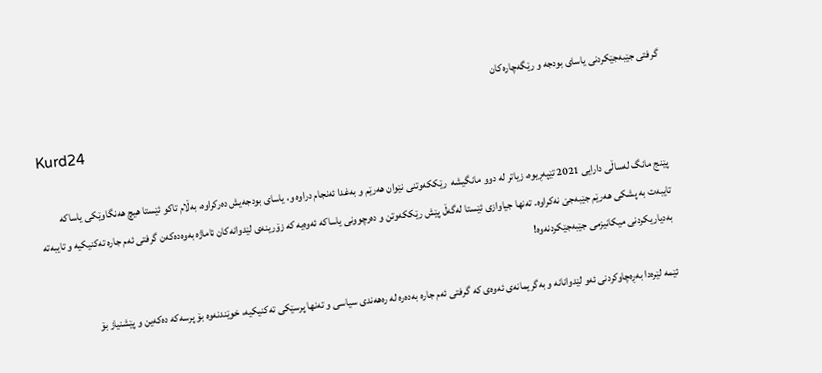گرفتی جێبه‌جێكردنی یاسای بودجه‌ و رێگه‌چاره‌كان

Kurd24

پێنج مانگ له‌ساڵی دارایی 2021 تێپه‌ڕیوه‌، زیاتر له‌ دوو مانگیشه‌  رێككه‌وتنی نێوان هه‌رێم و به‌غدا ئه‌نجام دراوه‌ و، یاسای بودجه‌یش ده‌ركراوه‌، به‌ڵام تاكو ئێستا هیچ هه‌نگاوێكی یاساكه‌ تایبه‌ت به‌ پشكی هه‌رێم جێبه‌جێ نه‌كراوه‌. ته‌نها جیاوازی ئێستا له‌گه‌ڵ پێش رێككه‌وتن و ده‌رچوونی یاساكه‌ ئه‌وه‌یه‌ كه ‌زۆرینه‌ی لێدوانه‌كان ئاماژه‌ به‌وه‌ده‌كه‌ن‌ گرفتی ئه‌م جاره‌ ته‌كنیكیه ‌و تایبه‌ته‌ به‌دیاریكردنی میكانیزمی جێبه‌جێكردنه‌وه‌!

ئێمه‌ لێره‌دا به‌ڕه‌چاوكردنی ئه‌و لێدوانانه ‌و به‌گریمانه‌ی ئه‌وه‌ی كه‌ گرفتی ئه‌م جاره‌ به‌ده‌ره‌ له‌ ره‌هه‌ندی سیاسی و ته‌نها پرسێكی ته‌كنیكیه‌، خوێندنه‌وه‌ بۆ پرسه‌كه‌ ده‌كه‌ین و پێشنیاز بۆ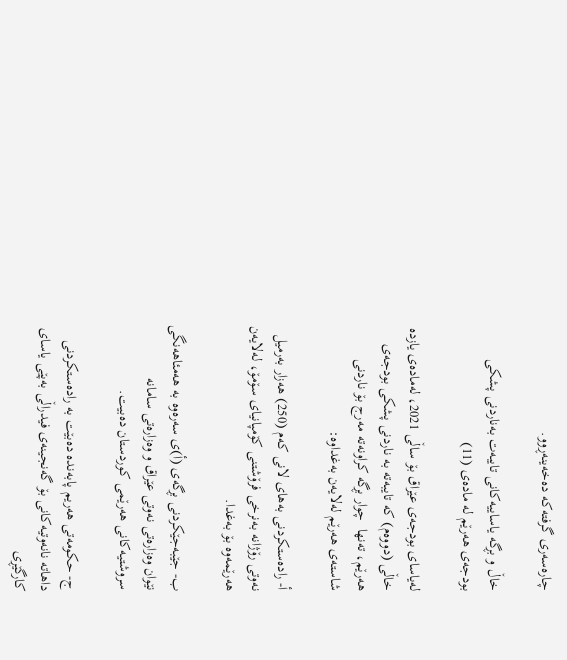چاره‌سه‌ری گرفته‌كه‌ ده‌خه‌ینه‌ڕوو.

خاڵ و بڕگه ‌یاساییه‌كانی تایبه‌ت به‌ناردنی پشكی بودجه‌ی هه‌رێم له‌ ماده‌ی (11)

له‌یاسای بودجه‌ی عێراق بۆ ساڵی 2021، له‌ماده‌ی یازده‌ خاڵی (دووه‌م) كه‌ تایبه‌ته‌ به‌ ناردنی پشكی بودجه‌ی هه‌رێم، ته‌نها  چوار بڕگه‌ كراونه‌ته‌ مه‌رج بۆ ناردنی شاسته‌ی هه‌رێم له‌لایه‌ن به‌غداوه‌:

أ‌- راده‌ستكردنی به‌های لانی كه‌م (250) هه‌زار به‌رمیل نه‌وتی رۆژانه‌ به‌نرخی فرۆشتنی كۆمپانیای سۆمۆ، له‌لایه‌ن هه‌رێمه‌وه‌ بۆ به‌غدا.

ب‌- جێبه‌جێكردنی بڕگه‌ی (أ)ی سه‌ره‌وه‌ به‌ هه‌مئاهه‌نگی نێوان وه‌زاره‌تی نه‌وتی عێراق و وه‌زاره‌تی سامانه‌ سروشتیه‌كانی هه‌رێمی كوردستان ده‌بیت.

ج‌- حكومه‌تی هه‌ریم پابه‌نده‌ ده‌بێت به‌ راده‌ستكردنی داهاته‌ نانه‌وتیه‌كانی بۆ گه‌نجینه‌ی فیدراڵی به‌پێی یاسای كارگێڕی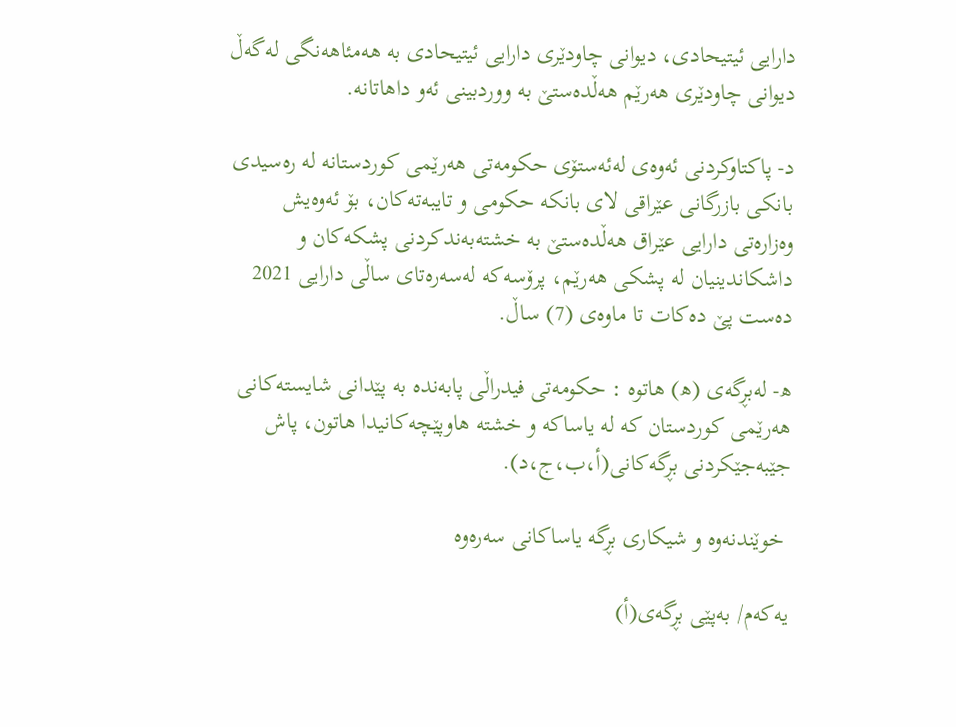دارایی ئیتیحادی، دیوانی چاودێری دارایی ئیتیحادی به‌ هه‌مئاهه‌نگی له‌گه‌ڵ دیوانی چاودێری هه‌رێم هه‌ڵده‌ستێ به‌ ووردبینی ئه‌و داهاتانه‌.

د‌- پاكتاوكردنی ئه‌وه‌ی له‌ئه‌ستۆی حكومه‌تی هه‌رێمی كوردستانه‌ له‌ ره‌سیدی بانكی بازرگانی عێراقی لای بانكه‌ حكومی و تایبه‌ته‌كان، بۆ ئه‌وه‌یش وه‌زاره‌تی دارایی عێراق هه‌ڵده‌ستێ به‌ خشته‌به‌ندكردنی پشكه‌كان و داشكاندینیان له‌ پشكی هه‌رێم، پرۆسه‌كه‌ له‌سه‌ره‌تای ساڵی دارایی 2021 ده‌ست پێ ده‌كات تا ماوه‌ی (7) ساڵ.

ھ- له‌بڕگه‌ی (ھ) هاتوه‌ : حكومه‌تی فیدراڵی پابه‌نده‌ به‌ پێدانی شایسته‌كانی هه‌رێمی كوردستان كه‌ له‌ یاساكه‌ و خشته‌ هاوپێچه‌كانیدا هاتون، پاش جێبه‌جێكردنی بڕگه‌كانی(أ،ب،ج،د).

 خوێندنه‌وه‌ و شیكاری بڕگه‌ یاساكانی سه‌ره‌وه‌

یه‌كه‌م/ به‌پێی بڕگه‌ی(أ)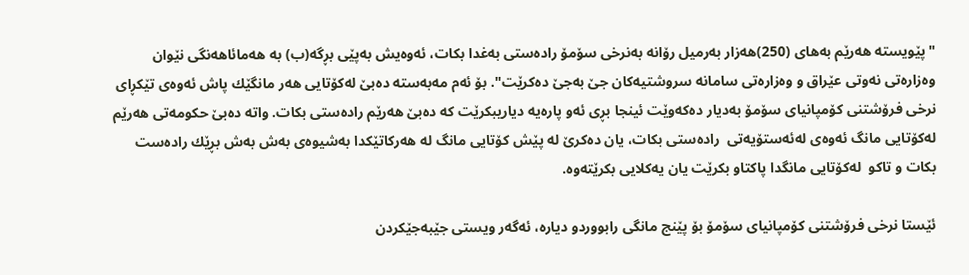"پێویسته‌ هه‌رێم به‌های (250)هه‌زار به‌رمیل رۆانه‌ به‌نرخی سۆمۆ راده‌ستی به‌غدا بكات، ئه‌وه‌یش به‌پێی بڕگه‌(ب) به‌ هه‌مائاهه‌نگی نێوان وه‌زاره‌تی نه‌وتی عێراق و وه‌زاره‌تی سامانه‌ سروشتیه‌كان جێ به‌جێ ده‌كرێت". بۆ ئه‌م مه‌به‌سته‌ ده‌بێ له‌كۆتایی هه‌ر مانگێك پاش ئه‌وه‌ی تێكڕای نرخی فرۆشتنی كۆمپانیای سۆمۆ به‌دیار ده‌كه‌وێت ئینجا بڕی ئه‌و پاره‌یه‌ دیاریبكرێت كه‌ ده‌بێ هه‌رێم راده‌ستی بكات. واته‌ ده‌بێ حكومه‌تی هه‌رێم له‌كۆتایی مانگ ئه‌وه‌ی له‌ئه‌ستۆیه‌تی  راده‌ستی بكات، یان ده‌كرێ له پێش كۆتایی مانگ له‌‌ هه‌ركاتێكدا به‌شیوه‌ی به‌ش به‌ش بڕێك راده‌ست بكات و تاكو  له‌كۆتایی مانگدا پاكتاو بكرێت یان یه‌كلایی بكرێته‌وه‌.

ئێستا نرخی فرۆشتنی كۆمپانیای سۆمۆ بۆ پێنج مانگی رابووردو دیاره‌، ئه‌گه‌ر ویستی جێبه‌جێكردن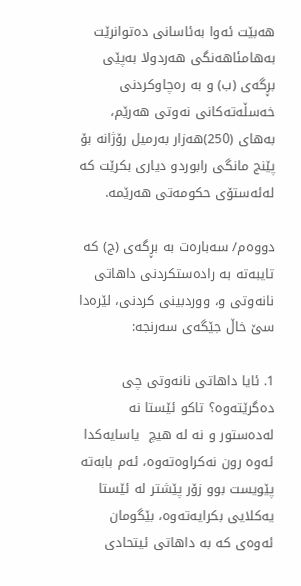هه‌بێت ئه‌وا به‌ئاسانی ده‌توانرێت به‌هامئاهه‌نگی هه‌ردولا به‌پێی بڕگه‌ی (ب) و به‌ ره‌چاوكردنی خه‌سڵه‌ته‌كانی نه‌وتی هه‌رێم، به‌های (250)هه‌زار به‌رمیل رۆژانه‌ بۆ پێنج مانگی رابوردو دیاری بكرێت كه‌ له‌ئه‌ستۆی حكومه‌تی هه‌رێمه‌.

دووه‌م/ سه‌باره‌ت به‌ بڕگه‌ی (ج) كه‌ تایبه‌ته‌ به‌ راده‌ستكردنی داهاتی نانه‌وتی و، ووردبینی كردنی، لێره‌دا سێ خاڵ جێگه‌ی سه‌رنجه‌:

1. ئایا داهاتی نانه‌وتی چی ده‌گرێته‌وه‌؟ تاكو ئێستا نه‌ له‌ده‌ستور و نه‌ له‌ هیچ  یاسایه‌كدا ئه‌وه‌ رون نه‌كراوه‌ته‌وه‌، ئه‌م بابه‌ته‌ پێویست بوو زۆر پێشتر له‌ ئێستا یه‌كلایی بكرایه‌ته‌وه‌، بێگومان  ئه‌وه‌ی كه‌ به‌ داهاتی ئیتحادی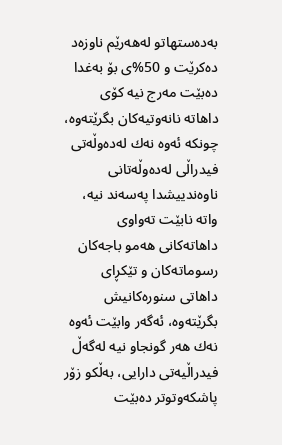به‌ده‌ستهاتو له‌هه‌رێم ناوزه‌د ده‌كرێت و 50%ی بۆ به‌غدا ده‌بێت مه‌رج نیه‌ كۆی داهاته‌ نانه‌وتیه‌كان بگرێته‌وه‌، چونكه‌ ئه‌وه‌ نه‌ك له‌ده‌وڵه‌تی فیدراڵی له‌ده‌وڵه‌تانی ناوه‌ندییشدا په‌سه‌ند نیه‌، واته‌ نابێت ته‌واوی داهاته‌كانی هه‌مو باجه‌كان رسوماته‌كان و تێكڕای داهاتی سنوره‌كانیش بگرێته‌وه‌، ئه‌گه‌ر وابێت ئه‌وه‌ نه‌ك هه‌ر گونجاو نیه‌ له‌گه‌ڵ فیدراڵیه‌تی دارایی، به‌ڵكو زۆر پاشكه‌وتوتر ده‌بێت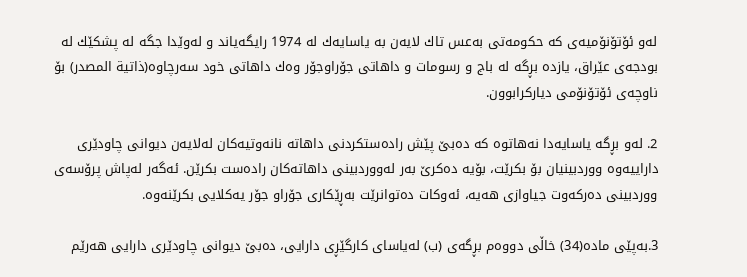له‌و ئۆتۆنۆمیه‌ی كه‌ حكومه‌تی به‌عس تاك لایه‌ن به ‌یاسایه‌ك له‌ 1974 رایگه‌یاند و له‌وێدا جگه‌ له‌ پشكێك له‌ بودجه‌ی عێراق، یازده‌ بڕگه‌ له‌ باج و رسومات و داهاتی جۆراوجۆر وه‌ك داهاتی خود سه‌رچاوه‌(ذاتیة المصدر) بۆ ناوچه‌ی ئۆتۆنۆمی دیاركرابوون.

2. له‌و بڕگه‌ یاسایه‌دا نه‌هاتوه‌ كه‌ ده‌بێ پێش راده‌ستكردنی داهاته‌ نانه‌وتیه‌كان له‌لایه‌ن دیوانی چاودێری داراییه‌وه‌ ووردبینیان بۆ بكرێت، بۆیه‌ ده‌كرێ به‌ر له‌ووردبینی داهاته‌كان راده‌ست بكرێن. ئه‌گه‌ر له‌پاش پرۆسه‌ی ووردبینی ده‌ركه‌وت جیاوازی هه‌یه‌، ئه‌وكات ده‌توانرێت به‌ڕێكاری جۆراو جۆر یه‌كلایی بكرێنه‌وه‌.

3.به‌پێی ماده‌(34) خاڵی دووه‌م بڕگه‌ی (ب) له‌یاسای كارگێڕی دارایی، ده‌بێ دیوانی چاودێری دارایی هه‌رێم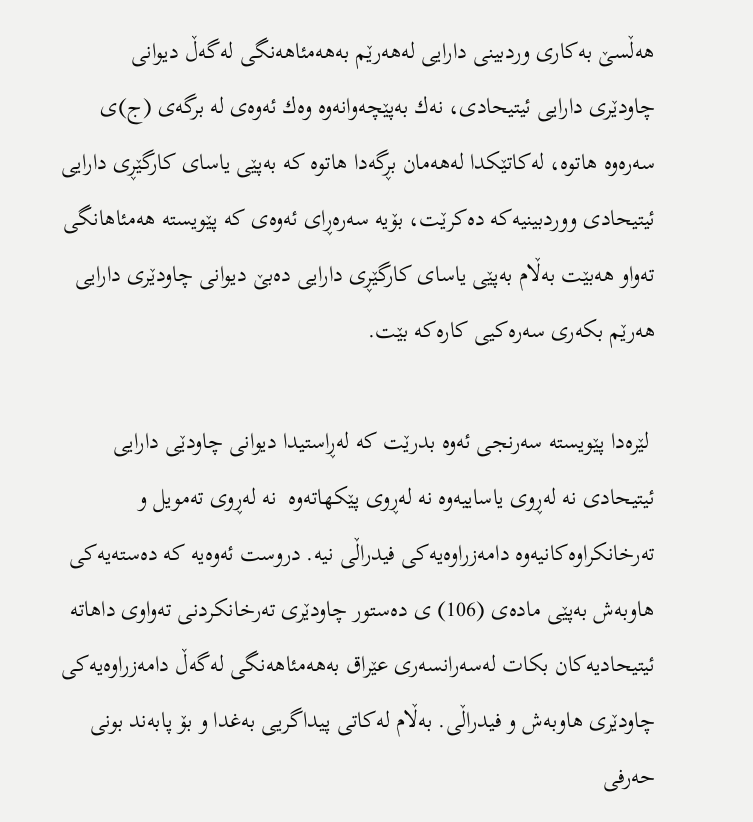هه‌ڵسێ به‌كاری وردبینی دارایی له‌هه‌رێم به‌هه‌مئاهه‌نگی له‌گه‌ڵ دیوانی چاودێری دارایی ئیتیحادی، نه‌ك به‌پێچه‌وانه‌وه‌ وه‌ك ئه‌وه‌ی له‌ برگه‌ی (ج)ی سه‌ره‌وه‌ هاتوه‌، له‌كاتێكدا له‌هه‌مان بڕگه‌دا هاتوه‌ كه‌ به‌پێی یاسای كارگێڕی دارایی ئیتیحادی ووردبینیه‌كه‌ ده‌كرێت، بۆیه‌ سه‌ره‌ڕای ئه‌وه‌ی كه‌ پێویسته‌ هه‌مئاهانگی ته‌واو هه‌بێت به‌ڵام به‌پێی یاسای كارگێڕی دارایی ده‌بێ دیوانی چاودێری دارایی هه‌رێم بكه‌ری سه‌ره‌كیی كاره‌كه‌ بێت.

 لێره‌دا پێویسته‌ سه‌رنجی ئه‌وه‌ بدرێت كه‌ له‌ڕاستیدا دیوانی چاودێی دارایی ئیتیحادی نه‌ له‌ڕوی یاساییه‌وه‌ نه‌ له‌ڕوی پێكهاته‌وه‌  نه‌ له‌ڕوی ته‌مویل و ته‌رخانكراوه‌كانیه‌وه‌ دامه‌زراوه‌یه‌كی فیدراڵی نیه‌. دروست ئه‌وه‌یه‌ كه‌ ده‌سته‌یه‌كی هاوبه‌ش به‌پێی ماده‌ی (106) ی ده‌ستور چاودێری ته‌رخانكردنی ته‌واوی داهاته‌ ئیتیحادیه‌كان بكات له‌سه‌رانسه‌ری عێراق به‌هه‌مئاهه‌نگی له‌گه‌ڵ دامه‌زراوه‌یه‌كی چاودێری هاوبه‌ش و فیدراڵی. به‌ڵام له‌كاتی پیداگریی به‌غدا و بۆ پابه‌ند بونی حه‌رفی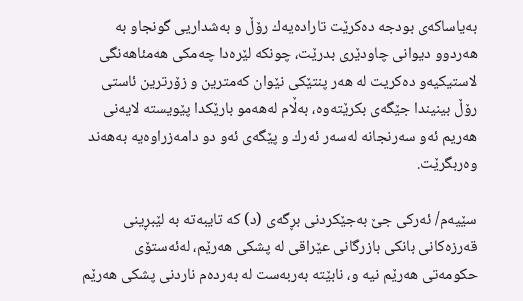به‌یاساكه‌ی بودجه‌ ده‌كرێت تاراده‌یه‌ك رۆڵ و به‌شداریی گونجاو به‌ هه‌ردوو دیوانی چاودێری بدرێت، چونكه‌ لێره‌دا چه‌مكی هه‌مئاهه‌نگی لاستیكیه‌و ده‌كریت له‌ هه‌ر پنتێكی نێوان كه‌مترین و زۆرترین ئاستی رۆڵ بینیندا جێگه‌ی بكرێته‌وه‌، به‌ڵام له‌هه‌مو بارێكدا پێویسته‌ لایه‌نی هه‌ریم ئه‌و سه‌رنجانه‌ له‌سه‌ر ئه‌رك و پێگه‌ی ئه‌و دو دامه‌زراوه‌یه‌ به‌هه‌ند وه‌ربگرێت.

سێیه‌م/ ئه‌ركی جێ به‌جێكردنی بڕگه‌ی (د) كه‌ تایبه‌ته‌ به‌ لێبڕینی قه‌رزه‌كانی بانكی بازرگانی عێراقی له‌ پشكی هه‌رێم، له‌ئه‌ستۆی حكومه‌تی هه‌رێم نیه‌ و، نابێته‌ به‌ربه‌ست له‌ به‌رده‌م ناردنی پشكی هه‌رێم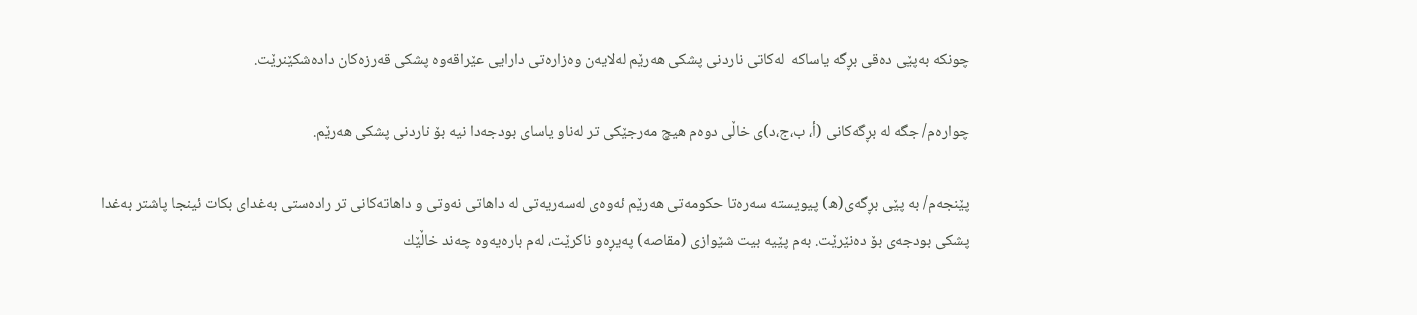چونكه‌ به‌پێی ده‌قی بڕگه‌ یاساكه‌  له‌كاتی ناردنی پشكی هه‌رێم له‌لایه‌ن وه‌زاره‌تی دارایی عێراقه‌وه‌ پشكی قه‌رزه‌كان داده‌شكێنرێت.

چواره‌م/ جگه‌ له‌ بڕگه‌كانی (أ، ب،ج،د)ی خاڵی دوه‌م هیچ مه‌رجێكی تر له‌ناو یاسای بودجه‌دا نیه‌ بۆ ناردنی پشكی هه‌رێم.

پێنجه‌م/ به‌ پێی بڕگه‌ی(ھ) پیویسته‌ سه‌ره‌تا حكومه‌تی هه‌رێم ئه‌وه‌ی له‌سه‌ریه‌تی له‌ داهاتی نه‌وتی و داهاته‌كانی تر راده‌ستی به‌غدای بكات ئینجا پاشتر به‌غدا پشكی بودجه‌ی بۆ ده‌نێرێت. به‌م پێیه‌ بیت شێوازی (مقاصه‌) په‌یڕه‌و ناكرێت، له‌م باره‌یه‌وه‌ چه‌ند خاڵێك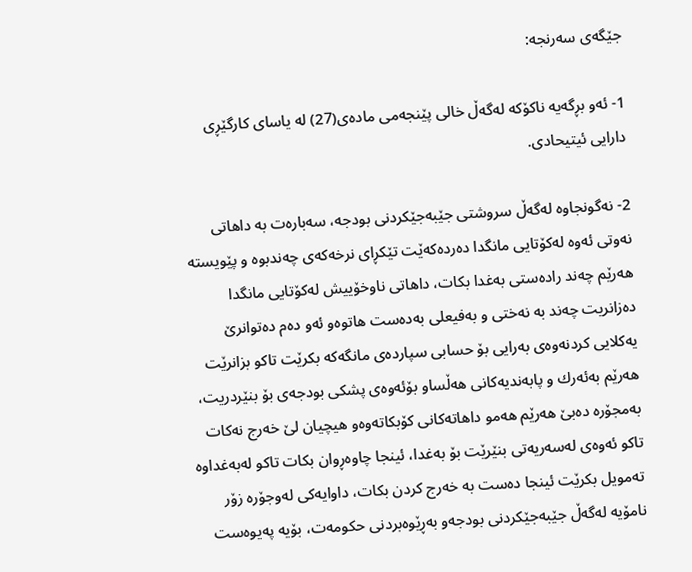جێگه‌ی سه‌رنجه‌:

1- ئه‌و بڕگه‌یه‌ ناكۆكه‌ له‌گه‌ڵ خالی پێنجه‌می ماده‌ی(27) له‌ یاسای كارگێڕی دارایی ئیتیحادی.

2- نه‌گونجاوه‌ له‌گه‌ڵ سروشتی جێبه‌جێكردنی بودجه‌، سه‌باره‌ت به‌ داهاتی نه‌وتی‌ ئه‌وه‌ له‌كۆتایی مانگدا ده‌رده‌كه‌ێت تێكڕای نرخه‌كه‌ی چه‌ندبوه‌ و پێویسته‌ هه‌رێم چه‌ند راده‌ستی به‌غدا بكات، داهاتی ناوخۆییش له‌كۆتایی مانگدا ده‌زانریت چه‌ند به‌ نه‌ختی و به‌فیعلی به‌ده‌ست هاتوه‌و ئه‌و ده‌م ده‌توانرێ یه‌كلایی كردنه‌وه‌ی به‌رایی بۆ حسابی سپارده‌ی مانگه‌كه‌ بكرێت تاكو بزانرێت هه‌رێم به‌ئه‌رك و پابه‌ندیه‌كانی هه‌ڵساو بۆئه‌وه‌ی پشكی بودجه‌ی بۆ بنێردریت، به‌مجۆره‌ ده‌بێ هه‌رێم هه‌مو داهاته‌كانی كۆبكاته‌وه‌و هیچیان لێ خه‌رج نه‌كات تاكو ئه‌وه‌ی له‌سه‌ریه‌تی بنێرێت بۆ به‌غدا، ئینجا چاوه‌ڕوان بكات تاكو له‌به‌غداوه‌ ته‌مویل بكرێت ئینجا ده‌ست به‌ خه‌رج كردن بكات، داوایه‌كی له‌وجۆره‌ زۆر نامۆیه‌ له‌گه‌ڵ جێبه‌جێكردنی بودجه‌و به‌ڕێوه‌بردنی حكومه‌ت، بۆیه‌ په‌یوه‌ست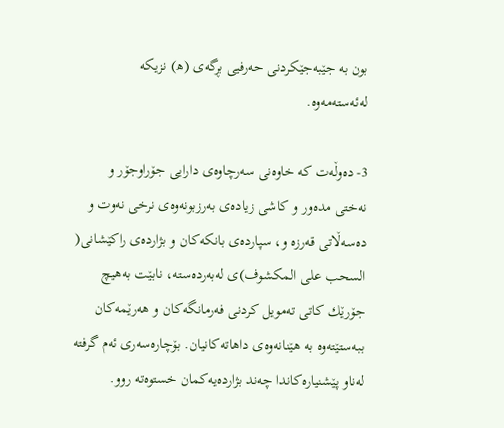بون به‌ جێبه‌جێكردنی حه‌رفیی بڕگه‌ی (ھ) نزیكه‌ له‌ئه‌سته‌مه‌وه‌.

3- ده‌وڵه‌ت كه‌ خاوه‌نی سه‌رچاوه‌ی دارایی جۆراوجۆر و نه‌ختی مده‌ور و كاشی زیاده‌ی به‌رزبونه‌وه‌ی نرخی نه‌وت و ده‌سه‌ڵاتی قه‌رزه‌ و، سپارده‌ی بانكه‌كان و بژارده‌ی راكێشانی( السحب علی المكشوف)ی له‌به‌رده‌سته‌، نابێت به‌هیچ جۆرێك كاتی ته‌مویل كردنی فه‌رمانگه‌كان و هه‌رێمه‌كان ببه‌ستێته‌وه‌ به‌ هێنانه‌وه‌ی داهاته‌كانیان. بۆچاره‌سه‌ری ئه‌م گرفته‌ له‌ناو پێشنیاره‌كاندا چه‌ند بژارده‌یه‌كمان خستوه‌ته‌ روو.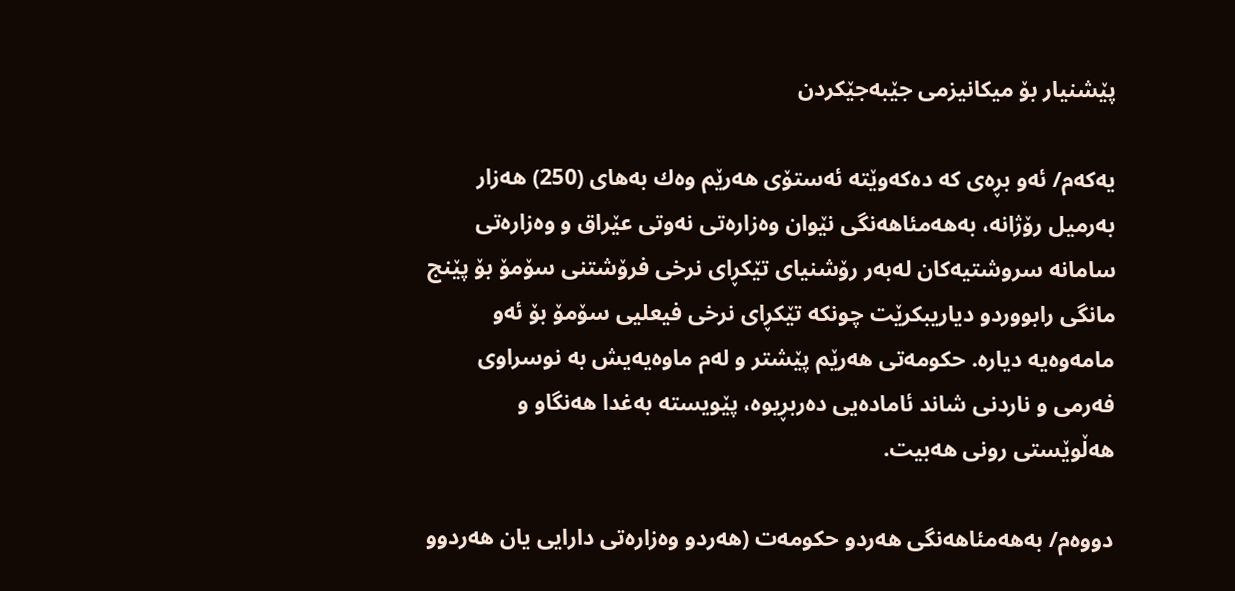پێشنیار بۆ میكانیزمی جێبه‌جێكردن

یه‌كه‌م/ ئه‌و بڕه‌ی كه‌ ده‌كه‌وێته‌ ئه‌ستۆی هه‌رێم وه‌ك به‌های (250) هه‌زار به‌رمیل رۆژانه‌، به‌هه‌مئاهه‌نگی نێوان وه‌زاره‌تی نه‌وتی عێراق و وه‌زاره‌تی سامانه‌ سروشتیه‌كان له‌به‌ر رۆشنیای تێكڕای نرخی فرۆشتنی سۆمۆ بۆ پێنج مانگی رابووردو دیاریبكرێت چونكه‌ تێكڕای نرخی فیعلیی سۆمۆ بۆ ئه‌و مامه‌وه‌یه‌ دیاره‌. حكومه‌تی هه‌رێم پێشتر و له‌م ماوه‌یه‌یش به نوسراوی فه‌رمی و ناردنی شاند ئاماده‌یی ده‌ربڕیوه‌، پێویسته‌ به‌غدا هه‌نگاو و هه‌ڵوێستی رونی هه‌بیت.

دووه‌م/ به‌هه‌مئاهه‌نگی هه‌ردو حكومه‌ت (هه‌ردو وه‌زاره‌تی دارایی یان هه‌ردوو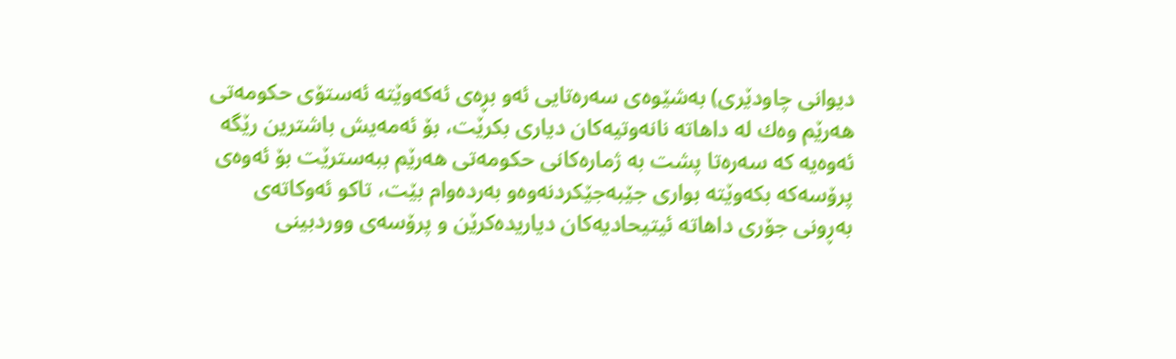دیوانی چاودێری) به‌شێوه‌ی سه‌ره‌تایی ئه‌و بڕه‌ی ئه‌كه‌وێته‌ ئه‌ستۆی حكومه‌تی هه‌رێم وه‌ك له‌ داهاته‌ نانه‌وتیه‌كان دیاری بكرێت، بۆ ئه‌مه‌یش باشترین رێگه‌ ئه‌وه‌یه‌ كه‌‌ سه‌ره‌تا پشت به‌ ژماره‌كانی حكومه‌تی هه‌رێم ببه‌سترێت بۆ ئه‌وه‌ی پرۆسه‌كه‌ بكه‌وێته‌ بواری جێبه‌جێكردنه‌وه‌و به‌رده‌وام بێت، تاكو ئه‌وكاته‌ی به‌ڕونی جۆری داهاته‌ ئیتیحادیه‌كان دیاریده‌كرێن و پرۆسه‌ی ووردبینی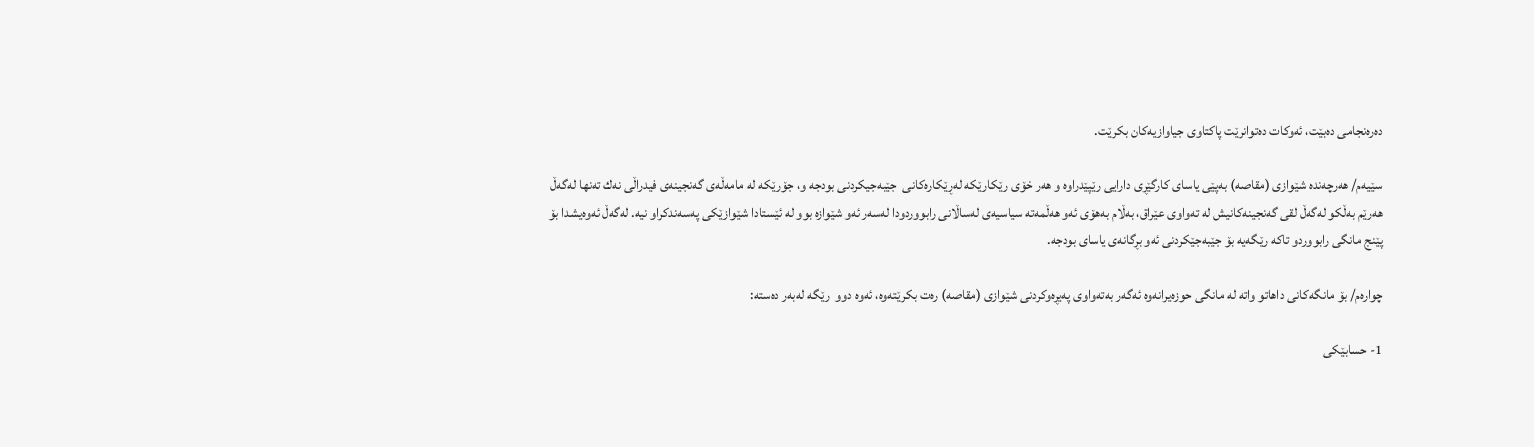ده‌ره‌نجامی ده‌بێت، ئه‌وكات ده‌توانرێت پاكتاوی جیاوازیه‌كان بكرێت.

سێیه‌م/ هه‌رچه‌نده‌ شێوازی (مقاصه‌) به‌پێی یاسای كارگێڕی دارایی رێپێدراوه‌ و هه‌ر خۆی رێكارێكه‌ له‌ڕێكاره‌كانی ‌ جێبه‌جیكردنی بودجه‌ و، جۆرێكه‌ له‌ مامه‌ڵه‌ی گه‌نجینه‌ی فیدراڵی نه‌ك ته‌نها له‌گه‌ڵ هه‌رێم به‌ڵكو له‌گه‌ڵ لقی گه‌نجینه‌كانیش له‌ ته‌واوی عێراق، به‌ڵام به‌هۆی ئه‌و هه‌ڵمه‌ته‌ سیاسیه‌ی له‌ساڵانی رابووردودا له‌سه‌ر ئه‌و شێوازه‌ بوو له‌ ئێستادا شێوازێكی په‌سه‌ندكراو نیه‌. له‌گه‌ڵ ئه‌وه‌یشدا بۆ پێنج مانگی رابووردو تاكه‌ رێگه‌یه‌ بۆ جێبه‌جێكردنی ئه‌و بڕگانه‌ی یاسای بودجه‌.

چواره‌م/ بۆ مانگه‌كانی داهاتو واته‌ له‌ مانگی حوزه‌یرانه‌وه‌ ئه‌گه‌ر به‌ته‌واوی په‌یڕه‌وكردنی شێوازی (مقاصه‌) ره‌ت بكرێته‌وه‌، ئه‌وه‌ دوو  رێگه‌ له‌به‌ر ده‌سته:

1- حسابێكی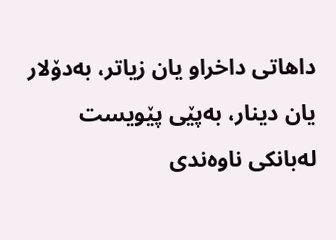داهاتی داخراو یان زیاتر، به‌دۆلار یان دینار، به‌پێی پێویست  له‌بانكی ناوه‌ندی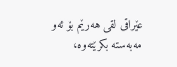عێراقی لقی هه‌رێم بۆ ئه‌و مه‌به‌سته‌ بكرێته‌وه‌،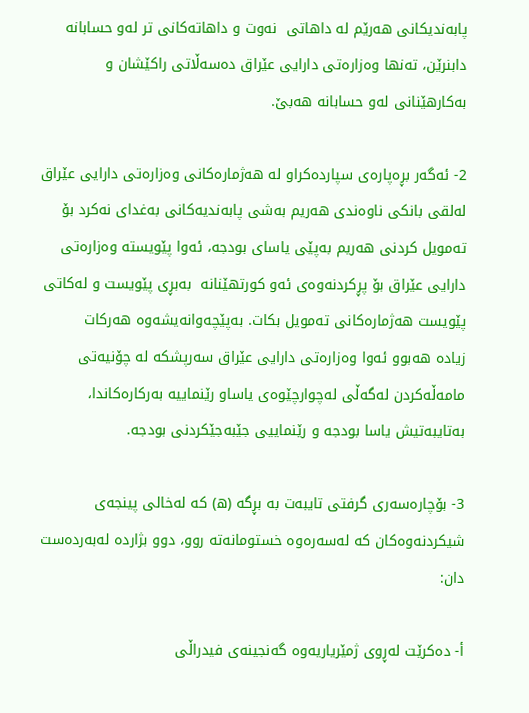پابه‌ندیكانی هه‌رێم له‌ داهاتی  نه‌وت و داهاته‌كانی تر له‌و حسابانه‌‌ دابنرێن، ته‌نها وه‌زاره‌تی دارایی عێراق ده‌سه‌ڵاتی راكێشان و به‌كارهێنانی له‌و حسابانه‌ هه‌بێ.

2- ئه‌گه‌ر بڕه‌پاره‌ی سپارده‌كراو له‌ هه‌ژماره‌كانی وه‌زاره‌تی دارایی عێراق له‌لقی بانكی ناوه‌ندی هه‌ریم به‌شی پابه‌ندیه‌كانی به‌غدای نه‌كرد بۆ ته‌مویل كردنی هه‌ریم به‌پێی یاسای بودجه، ئه‌وا پێویسته‌ وه‌زاره‌تی دارایی عێراق بۆ پڕكردنه‌وه‌ی ئه‌و كورتهێنانه‌  به‌بڕی پێویست و له‌كاتی پێویست هه‌ژماره‌كانی ته‌مویل بكات. به‌پێچه‌وانه‌یشه‌وه‌ هه‌ركات زیاده ‌هه‌بوو ئه‌وا وه‌زاره‌تی دارایی عێراق سه‌رپشكه‌ له‌ چۆنیه‌تی مامه‌ڵه‌كردن له‌گه‌ڵی له‌چوارچێوه‌ی یاساو رێنماییه‌ به‌ركاره‌كاندا، به‌تایبه‌تیش یاسا بودجه‌ و رێنماییی جێبه‌جێكردنی بودجه‌.

3- بۆچاره‌سه‌ری گرفتی تایبه‌ت به‌ بڕگه‌ (ھ) كه‌ له‌خالی پینجه‌ی شیكردنه‌وه‌كان كه‌ له‌سه‌ره‌وه‌ خستومانه‌ته‌ روو، دوو بژارده‌ له‌به‌رده‌ست دان:

أ‌- ده‌كرێت له‌ڕوی ژمێریاریه‌وه‌ گه‌نجینه‌ی فیدراڵی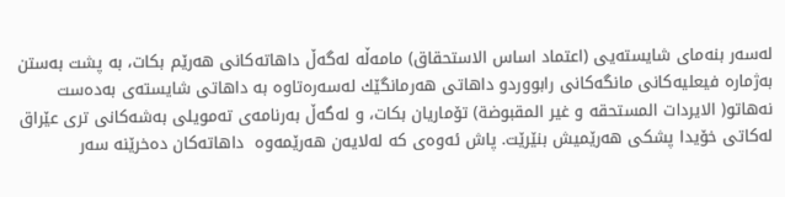له‌سه‌ر بنه‌مای شایسته‌یی (اعتماد اساس الاستحقاق) مامه‌ڵه‌ له‌گه‌ڵ داهاته‌كانی هه‌رێم بكات، به‌ پشت به‌ستن به‌ژماره‌ فیعلیه‌كانی مانگه‌كانی رابووردو داهاتی هه‌رمانگێك له‌سه‌ره‌تاوه‌ به‌ داهاتی شایسته‌ی به‌ده‌ست نه‌هاتو( الایردات المستحقه‌ و غیر المقبوضة) تۆماریان بكات، و له‌گه‌ڵ به‌رنامه‌ی ته‌مویلی به‌شه‌كانی تری عێراق له‌كاتی خۆیدا پشكی هه‌رێمیش بنێرێت. پاش ئه‌وه‌ی كه‌ له‌لایه‌ن هه‌رێمه‌وه‌  داهاته‌كان ده‌خرێنه‌ سه‌ر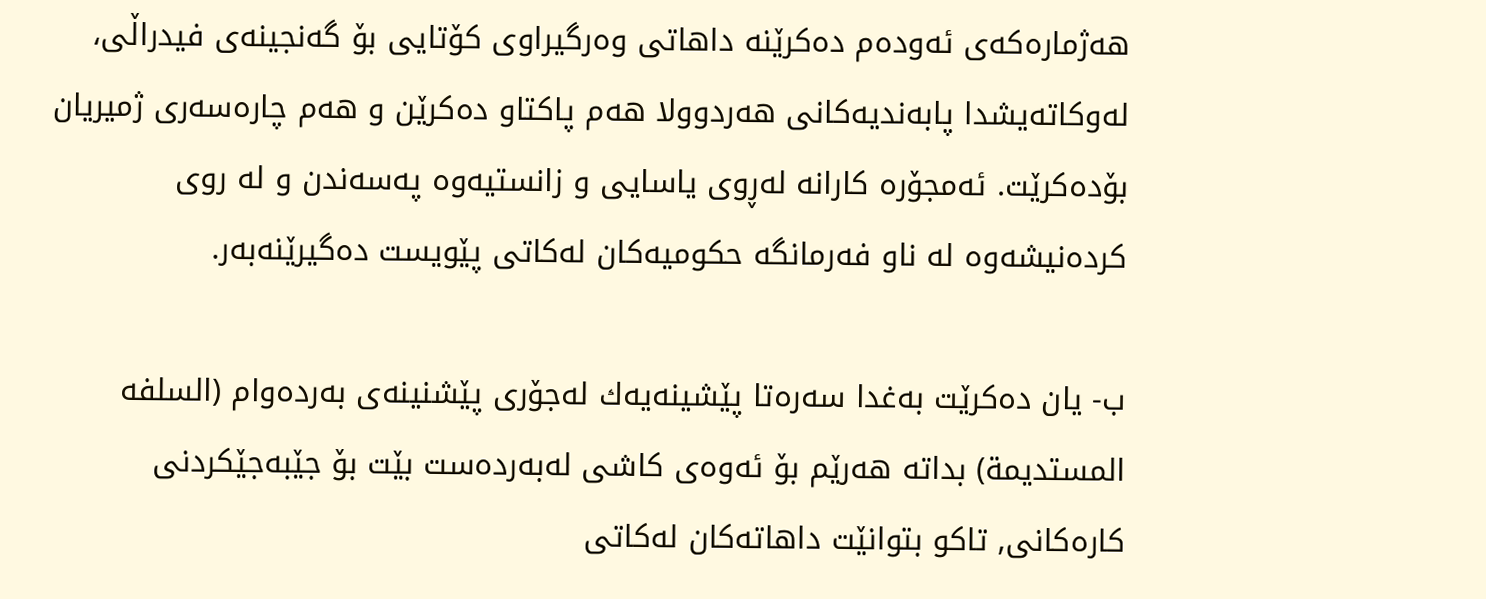هه‌ژماره‌كه‌ی ئه‌وده‌م ده‌كرێنه‌ داهاتی وه‌رگیراوی كۆتایی بۆ گه‌نجینه‌ی فیدراڵی، له‌وكاته‌یشدا پابه‌ندیه‌كانی هه‌ردوولا هه‌م پاكتاو ده‌كرێن و هه‌م چاره‌سه‌ری ژمیریان بۆده‌كرێت. ئه‌مجۆره‌ كارانه‌ له‌ڕوی یاسایی و زانستیه‌وه‌ په‌سه‌ندن و له‌ روی كرده‌نیشه‌وه‌ ‌له‌ ناو فه‌رمانگه‌ حكومیه‌كان له‌كاتی پێویست ده‌گیرێنه‌به‌ر.

ب‌- یان ده‌كرێت به‌غدا سه‌ره‌تا پێشینه‌یه‌ك له‌جۆری پێشنینه‌ی به‌رده‌وام (السلفه‌ المستدیمة) بداته‌ هه‌رێم بۆ ئه‌وه‌ی كاشی له‌به‌رده‌ست بێت بۆ جێبه‌جێكردنی كاره‌كانی, تاكو بتوانێت داهاته‌كان له‌كاتی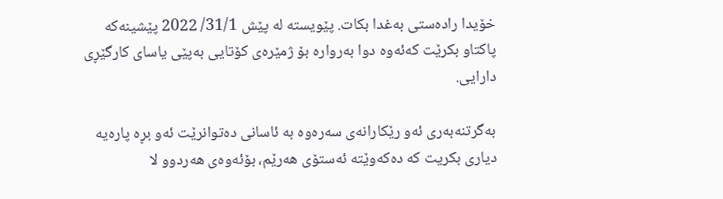خۆیدا راده‌ستی به‌غدا بكات. پێویسته‌ له‌ پێش 31/1/ 2022 پێشینه‌كه‌ پاكتاو بكرێت كه‌ئه‌وه‌ دوا به‌رواره‌ بۆ ژمێره‌ی كۆتایی به‌پێی یاسای كارگێڕی دارایی.

به‌گرتنه‌به‌ری ئه‌و رێكارانه‌ی سه‌ره‌وه‌ به‌ ئاسانی ده‌توانرێت ئه‌و بڕه‌ پاره‌یه‌ دیاری بكریت كه‌ ده‌كه‌وێته‌ ئه‌ستۆی هه‌رێم، بۆئه‌وه‌ی هه‌ردوو لا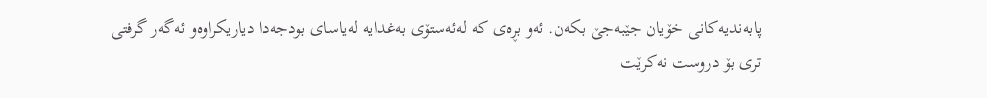پابه‌ندیه‌كانی خۆیان جێبه‌جێ بكه‌ن. ئه‌و بڕه‌ی كه‌ له‌ئه‌ستۆی به‌غدایه‌ له‌یاسای بودجه‌دا دیاریكراوه‌و ئه‌گه‌ر گرفتی تری بۆ دروست نه‌كرێت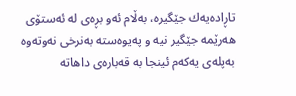تاڕاده‌یه‌ك جێگیره‌، به‌ڵام ئه‌و بڕه‌ی له‌ ئه‌ستۆی هه‌رێمه‌ جێگیر نیه‌ و په‌یوه‌سته‌ به‌نرخی نه‌وته‌وه‌ به‌پله‌ی یه‌كه‌م ئینجا به‌ قه‌باره‌ی داهاته‌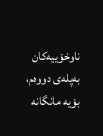ناوخۆییه‌كان به‌پله‌ی دووه‌م، بۆیه‌ مانگانه‌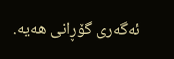ئه‌گه‌ری گۆڕانی هه‌یه‌.